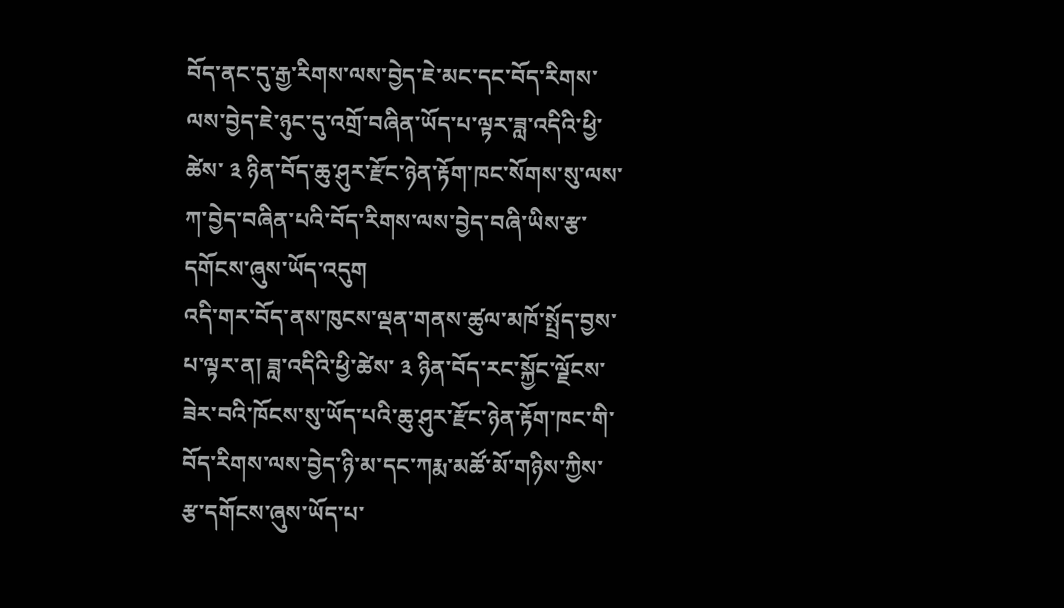བོད་ནང་དུ་རྒྱ་རིགས་ལས་བྱེད་ཇེ་མང་དང་བོད་རིགས་ལས་བྱེད་ཇེ་ཉུང་དུ་འགྲོ་བཞིན་ཡོད་པ་ལྟར་ཟླ་འདིའི་ཕྱི་ཚེས་ ༣ ཉིན་བོད་ཆུ་ཤུར་རྫོང་ཉེན་རྟོག་ཁང་སོགས་སུ་ལས་ཀ་བྱེད་བཞིན་པའི་བོད་རིགས་ལས་བྱེད་བཞི་ཡིས་རྩ་དགོངས་ཞུས་ཡོད་འདུག
འདི་གར་བོད་ནས་ཁུངས་ལྡན་གནས་ཚུལ་མཁོ་སྤྲོད་བྱས་པ་ལྟར་ན། ཟླ་འདིའི་ཕྱི་ཚེས་ ༣ ཉིན་བོད་རང་སྐྱོང་ལྗོངས་ཟེར་བའི་ཁོངས་སུ་ཡོད་པའི་ཆུ་ཤུར་རྫོང་ཉེན་རྟོག་ཁང་གི་བོད་རིགས་ལས་བྱེད་ཉི་མ་དང་ཀརྨ་མཚོ་མོ་གཉིས་ཀྱིས་རྩ་དགོངས་ཞུས་ཡོད་པ་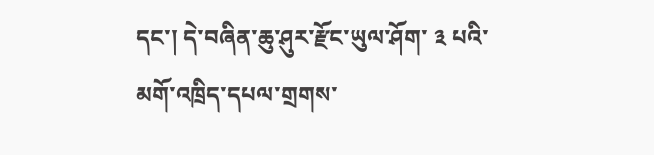དང་། དེ་བཞིན་ཆུ་ཤུར་རྫོང་ཡུལ་ཤོག་ ༣ པའི་མགོ་འཁྲིད་དཔལ་གྲགས་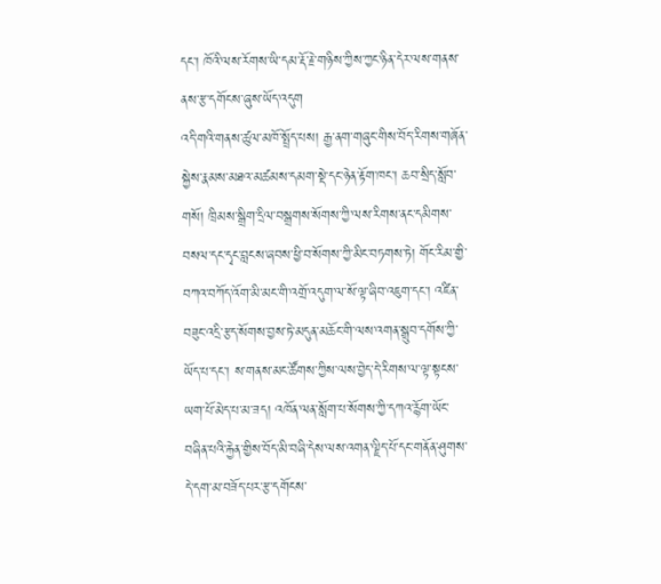དང་། ཁོའི་ལས་རོགས་ཡི་དམ་རྡོ་རྗེ་གཉིས་ཀྱིས་ཀྱང་ཉིན་དེར་ལས་གནས་ནས་རྩ་དགོངས་ཞུས་ཡོད་འདུག
འདི་གའི་གནས་ཚུལ་མཁོ་སྤྲོད་པས། རྒྱ་ནག་གཞུང་གིས་བོད་རིགས་གཞོན་སྐྱེས་རྣམས་མཐའ་མཚམས་དམག་སྡེ་དང་ཉེན་རྟོག་ཁང་། ཆབ་སྲིད་སློབ་གསོ། ཁྲིམས་སྒྲིག་དྲིལ་བསྒྲགས་སོགས་ཀྱི་ལས་རིགས་ནང་དམིགས་བསལ་དང་དྭང་བླངས་ཞབས་ཕྱི་བ་སོགས་ཀྱི་མིང་བཏགས་ཏེ། གོང་རིམ་གྱི་བཀའ་བཀོད་འོག་མི་མང་གི་འགྲོ་འདུག་ལ་སོ་ལྟ་ཞིབ་འཇུག་དང་། འཛིན་བཟུང་འདྲི་རྩད་སོགས་བྱས་ཏེ་མདུན་མཆོང་གི་ལས་འགན་སྒྲུབ་དགོས་ཀྱི་ཡོད་པ་དང་། ས་གནས་མང་ཚོགས་ཀྱིས་ལས་བྱེད་དེ་རིགས་ལ་ལྟ་སྟངས་ཡག་པོ་མེད་པ་མ་ཟད། འཁོན་ལན་སློག་པ་སོགས་ཀྱི་དཀའ་རྙོག་ཡོང་བཞིན་པའི་རྐྱེན་གྱིས་བོད་མི་བཞི་དེས་ལས་འགན་ལྗིད་པོ་དང་གནོན་ཤུགས་དེ་དག་མ་བཟོད་པར་རྩ་དགོངས་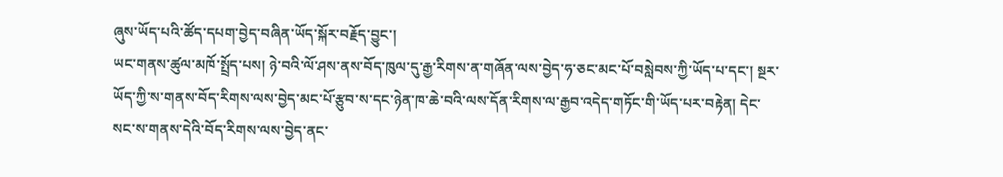ཞུས་ཡོད་པའི་ཚོད་དཔག་བྱེད་བཞིན་ཡོད་སྐོར་བརྗོད་བྱུང་།
ཡང་གནས་ཚུལ་མཁོ་སྤྲོད་པས། ཉེ་བའི་ལོ་ཤས་ནས་བོད་ཁུལ་དུ་རྒྱ་རིགས་ན་གཞོན་ལས་བྱེད་ཧ་ཅང་མང་པོ་བསླེབས་ཀྱི་ཡོད་པ་དང་། སྔར་ཡོད་ཀྱི་ས་གནས་བོད་རིགས་ལས་བྱེད་མང་པོ་རྩུབ་ས་དང་ཉེན་ཁ་ཆེ་བའི་ལས་དོན་རིགས་ལ་རྒྱབ་འདེད་གཏོང་གི་ཡོད་པར་བརྟེན། དེང་སང་ས་གནས་དེའི་བོད་རིགས་ལས་བྱེད་ནང་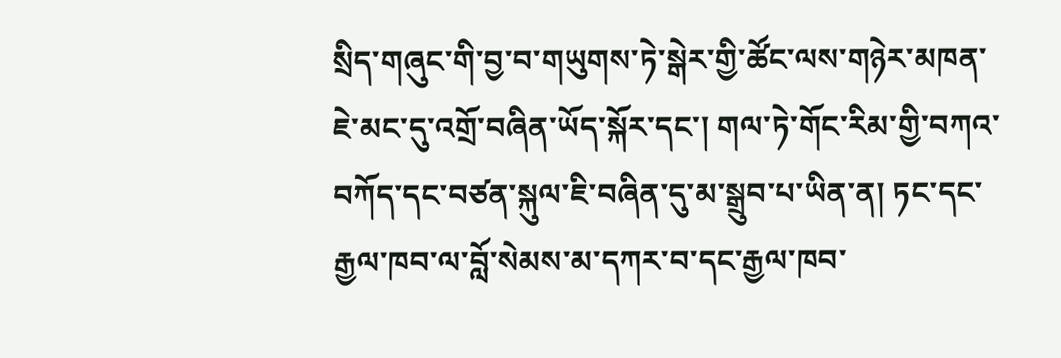སྲིད་གཞུང་གི་བྱ་བ་གཡུགས་ཏེ་སྒེར་གྱི་ཚོང་ལས་གཉེར་མཁན་ཇེ་མང་དུ་འགྲོ་བཞིན་ཡོད་སྐོར་དང་། གལ་ཏེ་གོང་རིམ་གྱི་བཀའ་བཀོད་དང་བཙན་སྐུལ་ཇི་བཞིན་དུ་མ་སྒྲུབ་པ་ཡིན་ན། ཏང་དང་རྒྱལ་ཁབ་ལ་བློ་སེམས་མ་དཀར་བ་དང་རྒྱལ་ཁབ་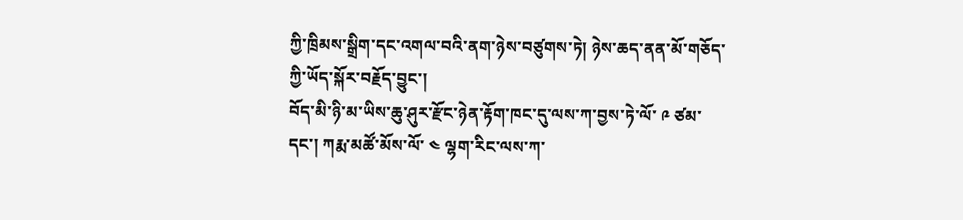ཀྱི་ཁྲིམས་སྒྲིག་དང་འགལ་བའི་ནག་ཉེས་བཙུགས་ཏེ། ཉེས་ཆད་ནན་མོ་གཅོད་ཀྱི་ཡོད་སྐོར་བརྗོད་བྱུང་།
བོད་མི་ཉི་མ་ཡིས་ཆུ་ཤུར་རྫོང་ཉེན་རྟོག་ཁང་དུ་ལས་ཀ་བྱས་ཏེ་ལོ་ ༩ ཙམ་དང་། ཀརྨ་མཚོ་མོས་ལོ་ ༤ ལྷག་རིང་ལས་ཀ་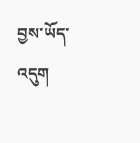བྱས་ཡོད་འདུག